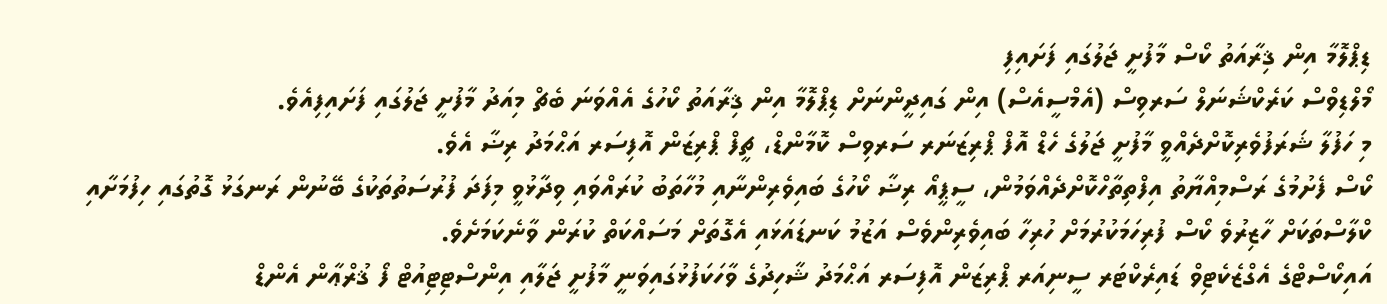ޑިޕްލޮމާ އިން ޤިރާއަތު ކޯސް މާފުށީ ޖަލުގައި ފަށައިފި
މޯލްޑިވްސް ކަރެކްޝަނަލް ސަރވިސް (އެމްސީއެސް) އިން ގައިދީންނަށް ޑިޕްލޮމާ އިން ޤިރާއަތު ކޯހުގެ އެއްވަނަ ބެޗް މިއަދު މާފުށީ ޖަލުގައި ފަށައިފިއެވެ.
މި ހަފުލާ ޝަރަފުވެރިކޮށްދެއްވީ މާފުށީ ޖަލުގެ ހެޑް އޮފް ޕްރިޒަނަރ ސަރވިސް ކޮމާންޑް، ޗީފް ޕްރިޒަން އޮފިސަރ އަޙްމަދު ރިޟާ އެވެ.
ކޯސް ފެށުމުގެ ރަސްމިއްޔާތު އިފްތިތާހްކޮށްދެއްވަމުން، ސީޕީއޯ ރިޟާ ކޯހުގެ ބައިވެރިންނާއި މުހާތަބު ކުރައްވައި ވިދާޅުވީ މިފަދަ ފުރުސަތުތަކުގެ ބޭނުން ރަނގަޅު ގޮތުގައި ހިފުމަށާއި ކްލާސްތަކަށް ހާޒިރުވެ ކޯސް ފުރިހަމަކުރުމަށް ހުރިހާ ބައިވެރިންވެސް އަޒުމު ކަނޑައަޅައި އެގޮތަށް މަސައްކަތް ކުރަން ވާނެކަމަށެވެ.
އައިކޯސްޓްގެ އެގްޒެކެޓިވް ޑައިރެކްޓަރ ސީނިއަރ ޕްރިޒަން އޮފިސަރ އަޙްމަދު ޝާހިދުގެ ވާހަކަފުޅުގައިވަނީ މާފުށީ ޖަލާއި އިންސްޓިޓިއުޓް ފޯ ޤުރްޢާން އެންޑް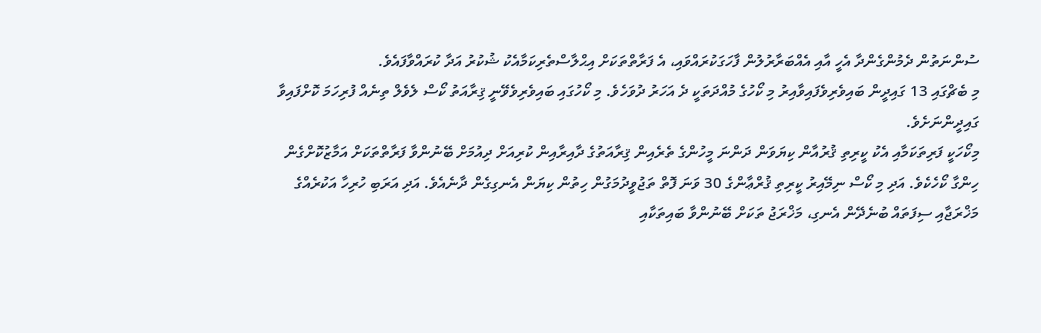ސުންނަތުން ދެމުންގެންދާ އެހީ އާއި އެއްބަރާރުލުން ފާހަގަކުރައްވައި، އެ ފަރާތްތަކަށް އިޙްލާސްތެރިކަމާއެކު ޝުކުރު އަދާ ކުރައްވާފައެވެ.
މި ބެޗްގައި 13 ގައިދީން ބައިވެރިވެފައިވާއިރު މި ކޯހުގެ މުއްދަތަކީ ދެ އަހަރު ދުވަހެވެ. މި ކޯހުގައި ބައިވެރިވެވޭނީ ޤިރާއަތު ކޯސް ލެވެލް ތިނެއް ފުރިހަމަ ކޮށްފައިވާ ގައިދީންނަށެވެ.
މިކޯހަކީ ފަރިތަކަމާއި އެކު ކީރިތި ޤުރުއާން ކިޔަވަން ދަންނަ މީހުންގެ ތެރެއިން ޤިރާއަތުގެ ދާއިރާއިން ކުރިއަށް ދިއުމަށް ބޭނުންވާ ފަރާތްތަކަށް އަމާޒުކޮށްގެން ހިންގާ ކޯހެކެވެ. އަދި މި ކޯސް ނިމޭއިރު ކީރިތި ޤުރްޢާންގެ 30 ވަނަ ފޮތް ތަޖުވީދުމަގުން ހިތުން ކިޔަން އެނގިގެން ދާނެއެވެ. އަދި އަރަބި ހުރިހާ އަކުރެއްގެ މަޚްރަޖާއި ސިފަތައް ބުނެދޭން އެނގި، މަޚްރަޖު ތަކަށް ބޭނުންވާ ބައިތަކާއި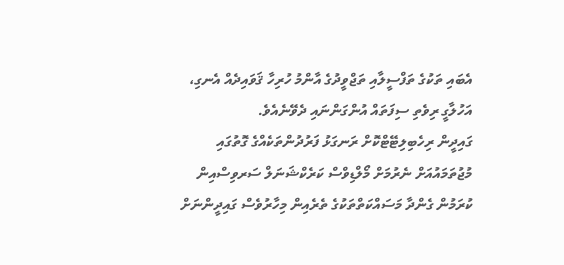އެބައި ތަކުގެ ތަފްސީލާއި ތަޖްވީދުގެ އާންމު ހުރިހާ ޤަވައިދެއް އެނގި، އަހުލާގީ ރިވެތި ސިފަތައް އުންގަންނައި ދެވޭނެއެވެ.
ގައިދީން ރިހެބިލިޓޭޓްކޮށް ރަނގަޅު ފަރުދުންތަކެއްގެ ގޮތުގައި މުޖުތަމައުއަށް ނެރުމަށް މޯލްޑިވްސް ކަރެކްޝަނަލް ސަރވިސްއިން ކުރަމުން ގެންދާ މަސައްކަތްތަކުގެ ތެރެއިން މިހާރުވެސް ގައިދީންނަށް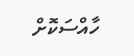ހާއްސަކޮށް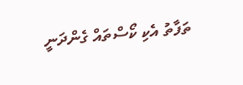ތަފާތު އެކި ކޯސްތައް ގެންދަނީ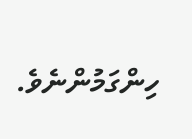ހިންގަމުންނެވެ.